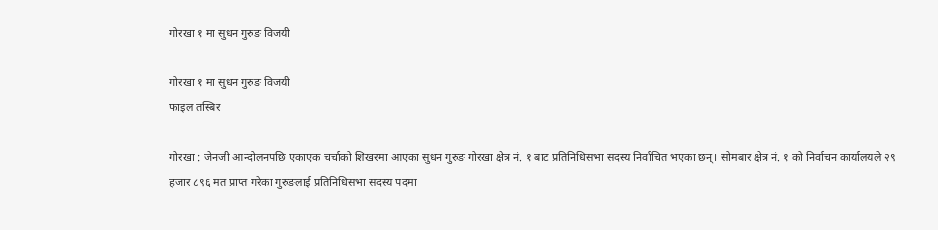गोरखा १ मा सुधन गुरुङ विजयी

गोरखा १ मा सुधन गुरुङ विजयी
फाइल तस्बिर

गोरखा : जेनजी आन्दोलनपछि एकाएक चर्चाको शिखरमा आएका सुधन गुरुङ गोरखा क्षेत्र नं. १ बाट प्रतिनिधिसभा सदस्य निर्वाचित भएका छन्। सोमबार क्षेत्र नं. १ को निर्वाचन कार्यालयले २९ हजार ८९६ मत प्राप्त गरेका गुरुङलाई प्रतिनिधिसभा सदस्य पदमा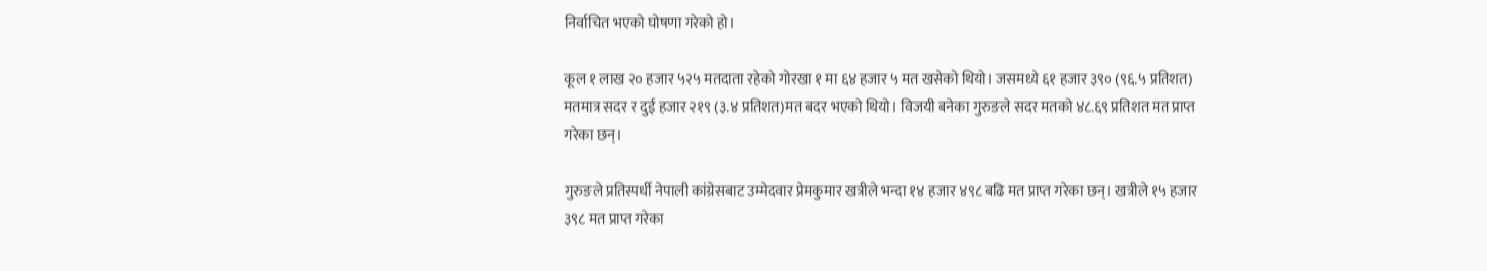निर्वाचित भएको घोषणा गरेको हो।

कूल १ लाख २० हजार ५२५ मतदाता रहेको गोरखा १ मा ६४ हजार ५ मत खसेको थियो। जसमध्ये ६१ हजार ३९० (९६.५ प्रतिशत) मतमात्र सदर र दुई हजार २१९ (३.४ प्रतिशत)मत बदर भएको थियो। विजयी बनेका गुरुङले सदर मतको ४८.६९ प्रतिशत मत प्राप्त गरेका छन्।

गुरुङले प्रतिस्पर्धी नेपाली कांग्रेसबाट उम्मेदवार प्रेमकुमार खत्रीले भन्दा १४ हजार ४९८ बढि मत प्राप्त गरेका छन्। खत्रीले १५ हजार ३९८ मत प्राप्त गरेका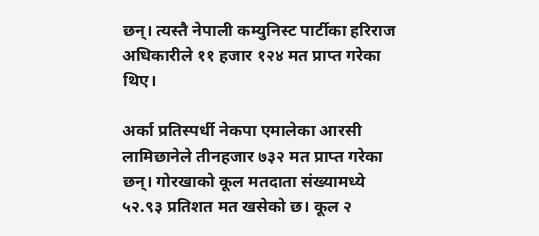छन्। त्यस्तै नेपाली कम्युनिस्ट पार्टीका हरिराज अधिकारीले ११ हजार १२४ मत प्राप्त गरेका थिए।

अर्का प्रतिस्पर्धी नेकपा एमालेका आरसी लामिछानेले तीनहजार ७३२ मत प्राप्त गरेका छन्। गोरखाको कूल मतदाता संख्यामध्ये ५२.९३ प्रतिशत मत खसेको छ। कूल २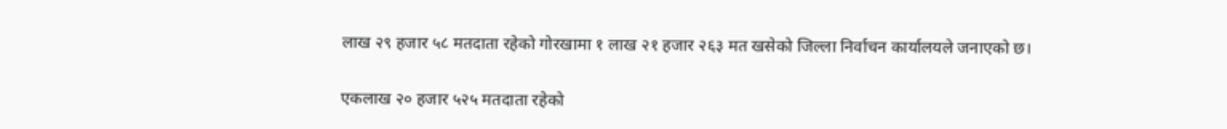लाख २९ हजार ५८ मतदाता रहेको गोरखामा १ लाख २१ हजार २६३ मत खसेको जिल्ला निर्वाचन कार्यालयले जनाएको छ।

एकलाख २० हजार ५२५ मतदाता रहेको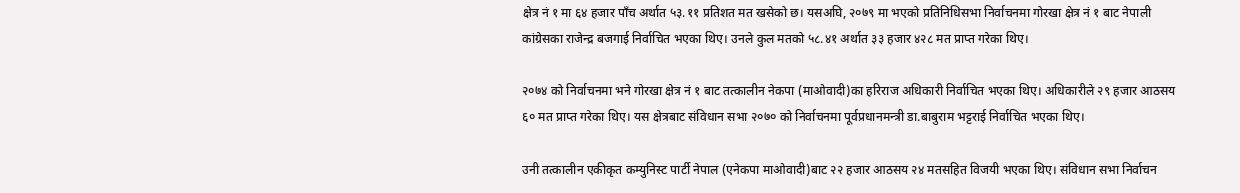क्षेत्र नं १ मा ६४ हजार पाँच अर्थात ५३.११ प्रतिशत मत खसेको छ। यसअघि, २०७९ मा भएको प्रतिनिधिसभा निर्वाचनमा गोरखा क्षेत्र नं १ बाट नेपाली कांग्रेसका राजेन्द्र बजगाई निर्वाचित भएका थिए। उनले कुल मतको ५८.४१ अर्थात ३३ हजार ४२८ मत प्राप्त गरेका थिए।

२०७४ को निर्वाचनमा भने गोरखा क्षेत्र नं १ बाट तत्कालीन नेकपा (माओवादी)का हरिराज अधिकारी निर्वाचित भएका थिए। अधिकारीले २९ हजार आठसय ६० मत प्राप्त गरेका थिए। यस क्षेत्रबाट संविधान सभा २०७० को निर्वाचनमा पूर्वप्रधानमन्त्री डा.बाबुराम भट्टराई निर्वाचित भएका थिए।

उनी तत्कालीन एकीकृत कम्युनिस्ट पार्टी नेपाल (एनेकपा माओवादी)बाट २२ हजार आठसय २४ मतसहित विजयी भएका थिए। संविधान सभा निर्वाचन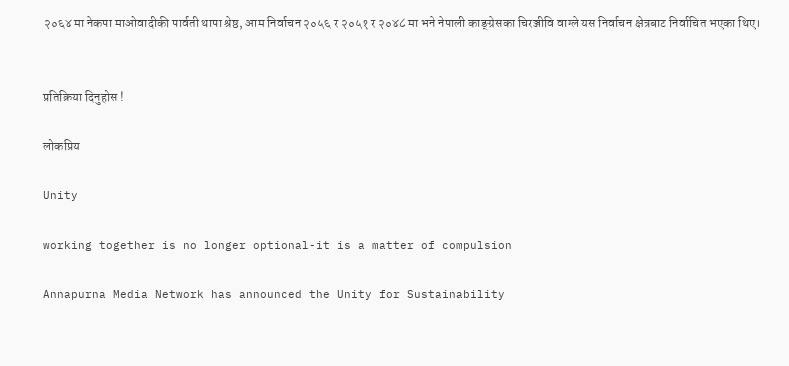२०६४ मा नेकपा माओवादीकी पार्वती थापा श्रेष्ठ, आम निर्वाचन २०५६ र २०५१ र २०४८ मा भने नेपाली काङ्ग्रेसका चिरञ्जीवि वाग्ले यस निर्वाचन क्षेत्रबाट निर्वाचित भएका थिए।


प्रतिक्रिया दिनुहोस !

लोकप्रिय

Unity

working together is no longer optional-it is a matter of compulsion

Annapurna Media Network has announced the Unity for Sustainability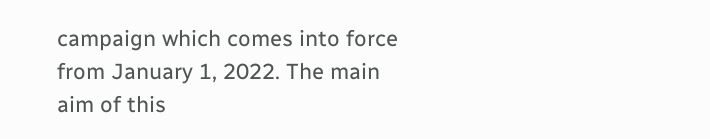campaign which comes into force from January 1, 2022. The main aim of this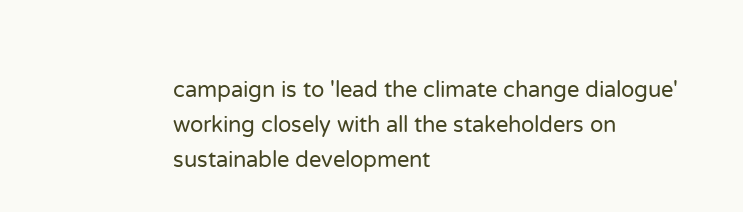campaign is to 'lead the climate change dialogue' working closely with all the stakeholders on sustainable development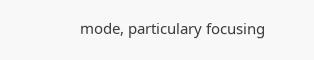mode, particulary focusing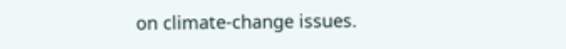on climate-change issues.